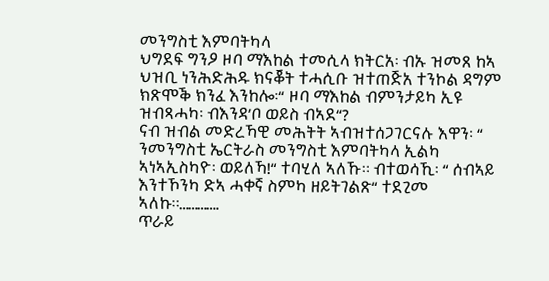መንግስቲ እምባትካላ
ህግደፍ ግንዖ ዞባ ማእከል ተመሲላ ክትርአ፡ ብኡ ዝመጸ ከኣ ህዝቢ ነንሕድሕዱ ክናቖት ተሓሲቡ ዝተጠጅአ ተንኮል ዳግም ክጽሞቕ ክንፈ እንከሎ፡“ ዞባ ማእከል ብምንታይካ ኢዩ ዝብጻሓካ፡ ብእንዳ’ቦ ወይስ ብኣደ“?
ናብ ዝብል መድረኻዊ መሕትት ኣብዝተሰጋገርናሉ እዋን፡ “ ንመንግስቲ ኤርትራስ መንግስቲ እምባትካላ ኢልካ
ኣነኣኢስካዮ፡ ወይለኻ!“ ተባሂለ ኣለኹ። ብተወሳኺ፡ “ ሰብኣይ እንተኾንካ ድኣ ሓቀኛ ስምካ ዘይትገልጽ“ ተደጊመ
ኣለኩ።………….
ጥራይ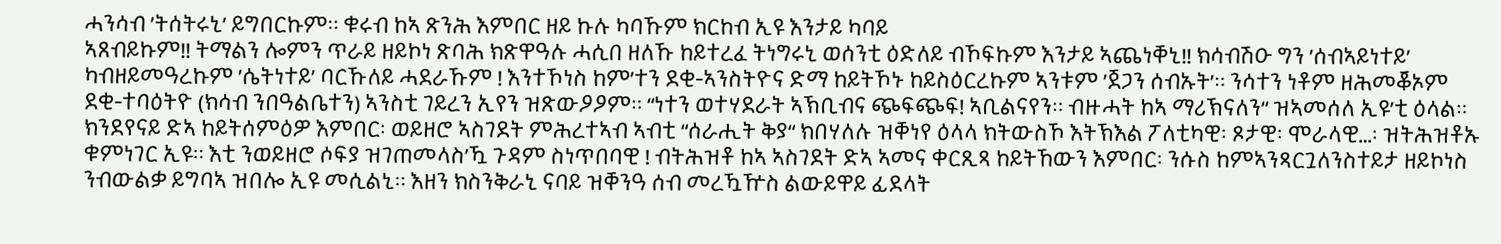ሓንሳብ ’ትሰትሩኒ’ ይግበርኩም። ቁሩብ ከኣ ጽንሕ እምበር ዘይ ኩሉ ካባኹም ክርከብ ኢዩ እንታይ ካባይ
ኣጸብይኩም!! ትማልን ሎምን ጥራይ ዘይኮነ ጽባሕ ክጽዋዓሉ ሓሲበ ዘለኹ ከይተረፈ ትነግሩኒ ወሰንቲ ዕድለይ ብኾፍኩም እንታይ ኣጨነቐኒ!! ክሳብሽዑ ግን ’ሰብኣይነተይ’ ካብዘይመዓረኩም ’ሴትነተይ’ ባርኹለይ ሓደራኹም ! እንተኾነስ ከም’ተን ደቂ-ኣንስትዮና ድማ ከይትኾኑ ከይስዕርረኩም ኣንቱም ’ጀጋን ሰብኡት’። ንሳተን ነቶም ዘሕመቖኦም ደቂ-ተባዕትዮ (ክሳብ ንበዓልቤተን) ኣንስቲ ገይረን ኢየን ዝጽውዖዖም። “ነተን ወተሃደራት ኣኽቢብና ጭፍጭፍ! ኣቢልናየን። ብዙሓት ከኣ ማሪኽናለን“ ዝኣመሰለ ኢዩ’ቲ ዕላል። ክንደየናይ ድኣ ከይትሰምዕዎ እምበር፡ ወይዘሮ ኣስገደት ምሕረተኣብ ኣብቲ “ሰራሒት ቅያ“ ክበሃለሉ ዝቐነየ ዕላላ ክትውስኾ እትኽእል ፖለቲካዊ፡ ጾታዊ፡ ሞራላዊ…፡ ዝትሕዝቶኡ ቁምነገር ኢዩ። እቲ ንወይዘሮ ሶፍያ ዝገጠመላስ’ዃ ጉዳም ስነጥበባዊ ! ብትሕዝቶ ከኣ ኣስገደት ድኣ ኣመና ቀርጺጻ ከይትኸውን እምበር፡ ንሱስ ከምኣንጻርጓለንስተይታ ዘይኮነስ ንብውልቃ ይግባኣ ዝበሎ ኢዩ መሲልኒ። እዘን ክስንቅራኒ ናባይ ዝቐንዓ ሰብ መረዃዅስ ልውይዋይ ፊደላት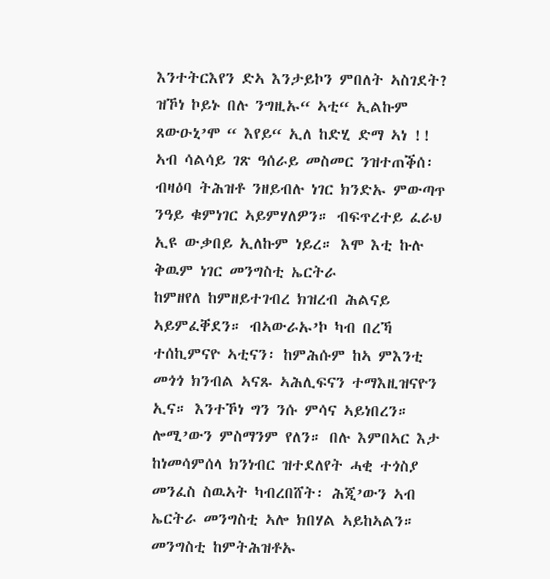እንተትርእየን ድኣ እንታይኮን ምበለት ኣስገደት? ዝኾነ ኮይኑ በሉ ንግዚኡ“ ኣቲ“ ኢልኩም ጸውዑኒ’ሞ “ እየይ“ ኢለ ከድሂ ድማ ኣነ !!
ኣብ ሳልሳይ ገጽ ዓሰራይ መስመር ንዝተጠቕሰ፡ ብዛዕባ ትሕዝቶ ንዘይብሉ ነገር ክንድኡ ምውጣጥ ንዓይ ቁምነገር ኣይምሃለዎን። ብፍጥረተይ ፈራህ ኢዩ ውቃበይ ኢለኩም ነይረ። እሞ እቲ ኩሉ ቅዉም ነገር መንግስቲ ኤርትራ
ከምዘየለ ከምዘይተገብረ ክዝረብ ሕልናይ ኣይምፈቐደን። ብኣውራኡ’ኮ ካብ በረኻ ተሰኪምናዮ ኣቲናን፡ ከምሕሱም ከኣ ምእንቲ መጎጎ ክንብል ኣናጹ ኣሕሊፍናን ተማእዚዝናዮን ኢና። እንተኾነ ግን ንሱ ምሳና ኣይነበረን። ሎሚ’ውን ምስማንም የለን። በሉ እምበኣር እታ ከነመሳምሰላ ክንነብር ዝተደለየት ሓቂ ተጎስያ መንፈስ ስዉኣት ካብረበሸት፡ ሕጂ’ውን ኣብ ኤርትራ መንግስቲ ኣሎ ክበሃል ኣይከኣልን። መንግስቲ ከምትሕዝቶኡ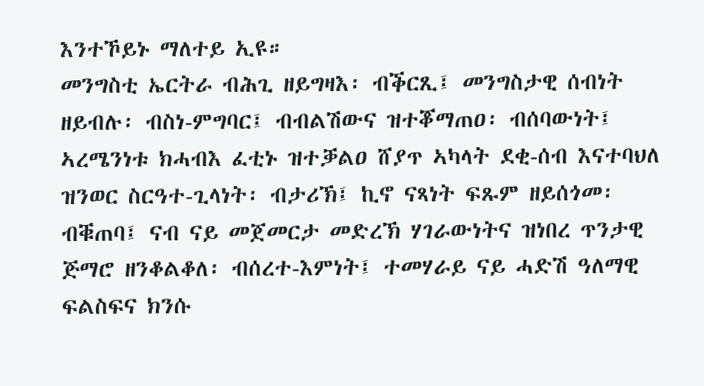እንተኾይኑ ማለተይ ኢዩ።
መንግስቲ ኤርትራ ብሕጊ ዘይግዛእ፡ ብቕርጺ፤ መንግስታዊ ሰብነት ዘይብሉ፡ ብስነ-ምግባር፤ ብብልሽውና ዝተቖማጠዐ፡ ብሰባውነት፤ ኣረሜንነቱ ክሓብእ ፈቲኑ ዝተቓልዐ ሸያጥ ኣካላት ደቂ-ሰብ እናተባህለ ዝንወር ስርዓተ-ጊላነት፡ ብታሪኽ፤ ኪኖ ናጻነት ፍጹም ዘይሰጎመ፡ ብቑጠባ፤ ናብ ናይ መጀመርታ መድረኽ ሃገራውነትና ዝነበረ ጥንታዊ ጅማሮ ዘንቆልቆለ፡ ብሰረተ-እምነት፤ ተመሃራይ ናይ ሓድሽ ዓለማዊ ፍልስፍና ክንሱ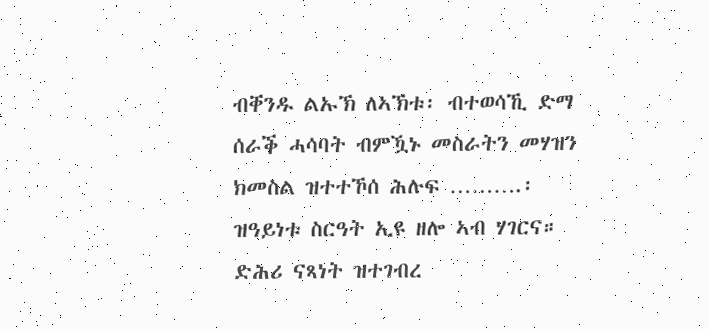ብቐንዱ ልኡኽ ለኣኽቱ፡ ብተወሳኺ ድማ ሰራቕ ሓሳባት ብምዃኑ መስራትን መሃዝን ክመስል ዝተተኾሰ ሕሉፍ ……….፡ ዝዓይነቱ ስርዓት ኢዩ ዘሎ ኣብ ሃገርና።
ድሕሪ ናጻነት ዝተገብረ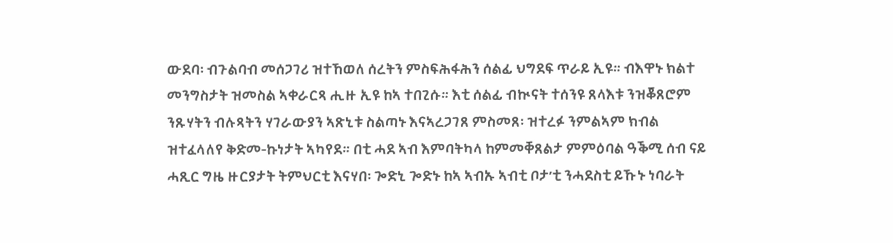ውደባ፡ ብጉልባብ መሰጋገሪ ዝተኸወለ ሰረትን ምስፍሕፋሕን ሰልፊ ህግደፍ ጥራይ ኢዩ። ብእዋኑ ክልተ መንግስታት ዝመስል ኣቀራርጻ ሒዙ ኢዩ ከኣ ተበጊሱ። እቲ ሰልፊ ብኲናት ተሰንዩ ጸላእቱ ንዝቖጸሮም ንጹሃትን ብሉጻትን ሃገራውያን ኣጽኒቱ ስልጣኑ እናኣረጋገጸ ምስመጸ፡ ዝተረፉ ንምልኣም ክብል ዝተፈላለየ ቅድመ-ኩነታት ኣካየደ። በቲ ሓደ ኣብ እምባትካላ ከምመቐጸልታ ምምዕባል ዓቕሚ ሰብ ናይ ሓጺር ግዜ ዙርያታት ትምህርቲ እናሃበ፡ ጐድኒ ጐድኑ ከኣ ኣብኡ ኣብቲ ቦታ’ቲ ንሓደስቲ ይኹኑ ነባራት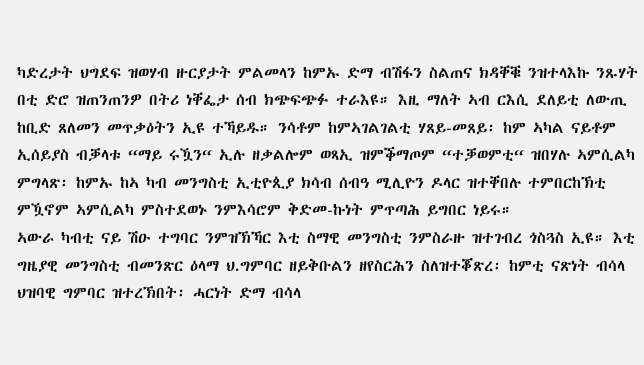ካድረታት ህግደፍ ዝወሃብ ዙርያታት ምልመላን ከምኡ ድማ ብሽፋን ስልጠና ክዳቐቑ ንዝተላእኩ ንጹሃት በቲ ድሮ ዝጠንጠንዎ በትሪ ነቐፌታ ሰብ ክጭፍጭፉ ተራእዩ። እዚ ማለት ኣብ ርእሲ ደለይቲ ለውጢ ከቢድ ጸለመን መጥቃዕትን ኢዩ ተኻይዱ። ንሳቶም ከምኣገልገልቲ ሃጸይ-መጸይ፡ ከም ኣካል ናይቶም ኢሰይያስ ብቓላቱ “ማይ ሩዃን“ ኢሉ ዘቃልሎም ወጻኢ ዝምቕማጦም “ተቓወምቲ“ ዝበሃሉ ኣምሲልካ ምግላጽ፡ ከምኡ ከኣ ካብ መንግስቲ ኢቲዮጲያ ክሳብ ሰብዓ ሚሊዮን ዶላር ዝተቐበሉ ተምበርከኽቲ ምዃኖም ኣምሲልካ ምስተደወኑ ንምእሳሮም ቅድመ-ኩነት ምጥጣሕ ይግበር ነይሩ።
ኣውራ ካብቲ ናይ ሽዑ ተግባር ንምዝኽኻር እቲ ስማዊ መንግስቲ ንምስራዙ ዝተገብረ ጎስጓስ ኢዩ። እቲ ግዜያዊ መንግስቲ ብመንጽር ዕላማ ህ.ግምባር ዘይቅቡልን ዘየስርሕን ስለዝተቖጽረ፡ ከምቲ ናጽነት ብሳላ ህዝባዊ ግምባር ዝተረኽበት፡ ሓርነት ድማ ብሳላ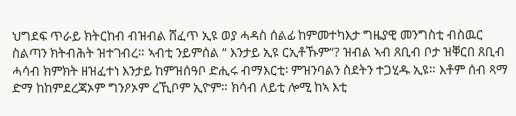ህግደፍ ጥራይ ክትርከብ ብዝብል ሸፈጥ ኢዩ ወያ ሓዳስ ሰልፊ ከምመተካእታ ግዜያዊ መንግስቲ ብስዉር ስልጣን ክትብሕት ዝተገብረ። ኣብቲ ንይምሰል “ እንታይ ኢዩ ርኢቶኹም“? ዝብል ኣብ ጸቢብ ቦታ ዝቐርበ ጸቢብ ሓሳብ ክምክት ዘዝፈተነ እንታይ ከምዝሰዓቦ ድሒሩ ብማእርቲ፡ ምዝንባልን ስደትን ተጋሂዱ ኢዩ። እቶም ሰብ ጻማ ድማ ከከምደረጃኦም ግንዖኦም ረኺቦም ኢዮም። ክሳብ ለይቲ ሎሚ ከኣ እቲ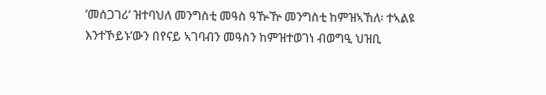’መሰጋገሪ’ ዝተባህለ መንግስቲ መዓስ ዓዂዅ መንግስቲ ከምዝኣኸለ፡ ተኣልዩ እንተኾይኑ’ውን በየናይ ኣገባብን መዓስን ከምዝተወገነ ብወግዒ ህዝቢ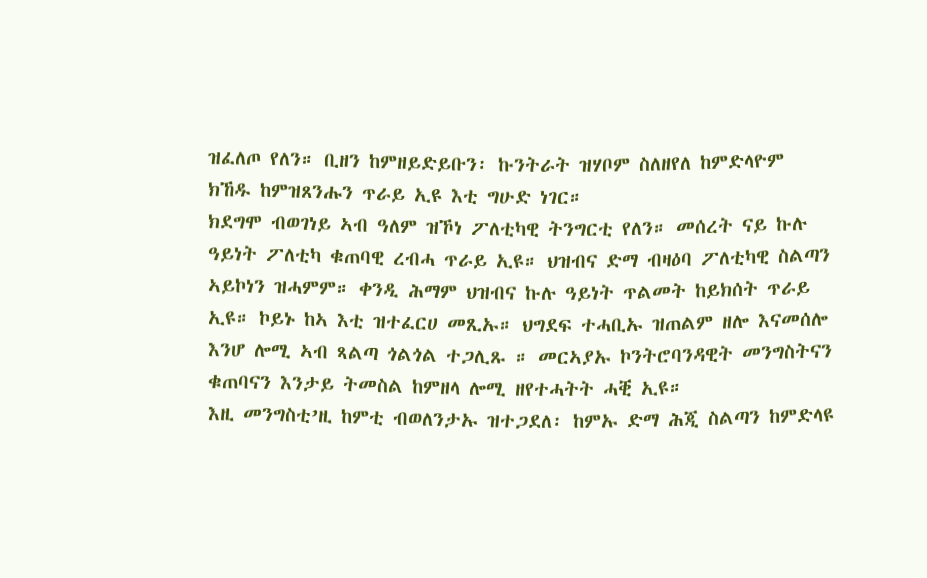ዝፈለጦ የለን። ቢዘን ከምዘይድይቡን፡ ኩንትራት ዝሃቦም ስለዘየለ ከምድላዮም ክኸዱ ከምዝጸንሑን ጥራይ ኢዩ እቲ ግሁድ ነገር።
ክደግሞ ብወገነይ ኣብ ዓለም ዝኾነ ፖለቲካዊ ትንግርቲ የለን። መሰረት ናይ ኩሉ ዓይነት ፖለቲካ ቁጠባዊ ረብሓ ጥራይ ኢዩ። ህዝብና ድማ ብዛዕባ ፖለቲካዊ ስልጣን ኣይኮነን ዝሓምም። ቀንዲ ሕማም ህዝብና ኩሉ ዓይነት ጥልመት ከይክሰት ጥራይ ኢዩ። ኮይኑ ከኣ እቲ ዝተፈርሀ መጺኡ። ህግደፍ ተሓቢኡ ዝጠልም ዘሎ እናመሰሎ እንሆ ሎሚ ኣብ ጻልጣ ጎልጎል ተጋሊጹ ። መርኣያኡ ኮንትሮባንዳዊት መንግስትናን ቁጠባናን እንታይ ትመስል ከምዘላ ሎሚ ዘየተሓትት ሓቒ ኢዩ።
እዚ መንግስቲ’ዚ ከምቲ ብወለንታኡ ዝተጋደለ፡ ከምኡ ድማ ሕጂ ስልጣን ከምድላዩ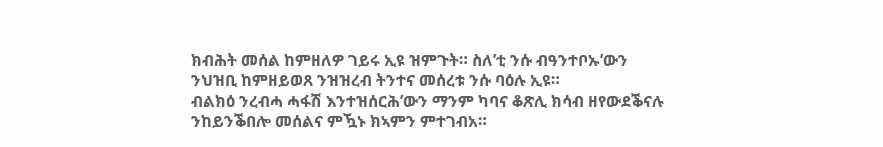ክብሕት መሰል ከምዘለዎ ገይሩ ኢዩ ዝምጉት። ስለ’ቲ ንሱ ብዓንተቦኡ’ውን ንህዝቢ ከምዘይወጸ ንዝዝረብ ትንተና መሰረቱ ንሱ ባዕሉ ኢዩ።
ብልክዕ ንረብሓ ሓፋሽ እንተዝሰርሕ’ውን ማንም ካባና ቆጽሊ ክሳብ ዘየውደቕናሉ ንከይንቕበሎ መሰልና ምዃኑ ክኣምን ምተገብአ።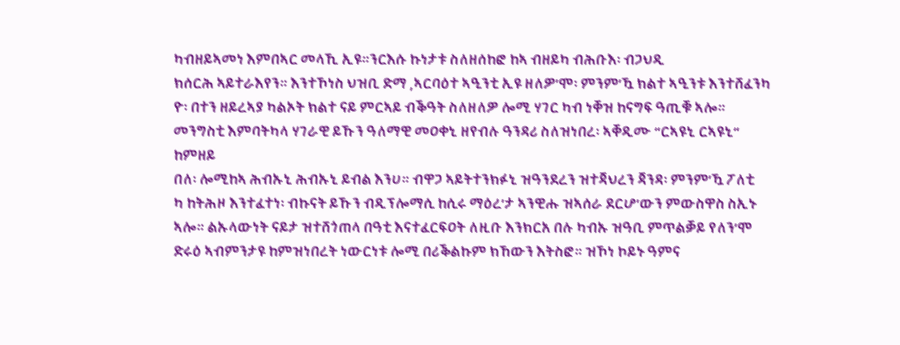ካብዘይኣመነ እምበኣር መላኺ ኢዩ።ንርእሱ ኩነታቱ ስለዘሰከፎ ከኣ ብዘይካ ብሕቡእ፡ ብጋህዲ
ክሰርሕ ኣይተራእየን። እንተኾነስ ህዝቢ ድማ ‚ኣርባዕተ ኣዒንቲ ኢዩ ዘለዎ’ሞ፡ ምንም’ዃ ክልተ ኣዒንቱ እንተሸፈንካ ዮ፡ በተን ዘይረኣያ ካልኦት ክልተ ናይ ምርኣይ ብቕዓት ስለዘለዎ ሎሚ ሃገር ካብ ነቐዝ ከናግፍ ዓጢቑ ኣሎ።
መንግስቲ እምባትካላ ሃገራዊ ይኹን ዓለማዊ መዐቀኒ ዘየብሉ ዓንዳሪ ስለዝነበረ፡ ኣቐዲሙ “ርኣዩኒ ርኣዩኒ“ ከምዘይ
በለ፡ ሎሚከኣ ሕብኡኒ ሕብኡኒ ይብል እንሀ። ብዋጋ ኣይትተንክፉኒ ዝዓንደረን ዝተጃህረን ጃንዳ፡ ምንም’ዃ ፖለቲ
ካ ከትሕዞ እንተፈተነ፡ ብኩናት ይኹን ብዲፕሎማሲ ከሲሩ ማዕረ’ታ ኣንዊሑ ዝኣሰራ ደርሆ’ውን ምውስዋስ ስኢኑ ኣሎ። ልኡላውነት ናይታ ዝተሸጎጠላ በዓቲ እናተፈርፍዐት ለዚቡ እንክርአ በሉ ካብኡ ዝዓቢ ምጥልቓይ የለን’ሞ ድሩዕ ኣብምንታዩ ከምዝነበረት ነውርነቱ ሎሚ በሪቕልኩም ክኸውን እትስፎ። ዝኾነ ኮይኑ ዓምና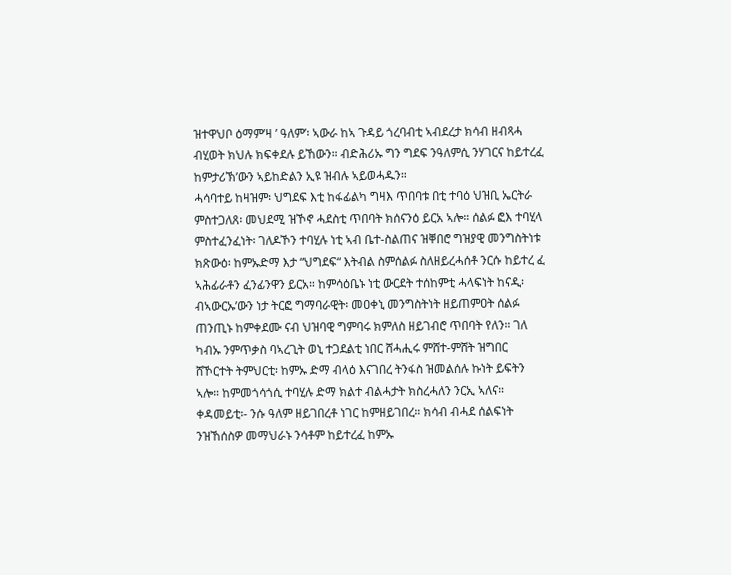ዝተዋህቦ ዕማም’ዛ ’ ዓለም’፡ ኣውራ ከኣ ጉዳይ ጎረባብቲ ኣብደረታ ክሳብ ዘብጻሓ ብሂወት ክህሉ ክፍቀደሉ ይኸውን። ብድሕሪኡ ግን ግደፍ ንዓለምሲ ንሃገርና ከይተረፈ ከምታሪኽ’ውን ኣይከድልን ኢዩ ዝብሉ ኣይወሓዱን።
ሓሳባተይ ከዛዝም፡ ህግደፍ እቲ ከፋፊልካ ግዛእ ጥበባቱ በቲ ተባዕ ህዝቢ ኤርትራ ምስተጋለጸ፡ መህደሚ ዝኾኖ ሓደስቲ ጥበባት ክሰናንዕ ይርአ ኣሎ። ሰልፉ ፎእ ተባሂላ ምስተፈንፈነት፡ ገለዶኾን ተባሂሉ ነቲ ኣብ ቤተ-ስልጠና ዝቐበሮ ግዝያዊ መንግስትነቱ ክጽውዕ፡ ከምኡድማ እታ “ህግደፍ“ እትብል ስምሰልፉ ስለዘይረሓሰቶ ንርሱ ከይተረ ፈ ኣሕፊራቶን ፈንፊንዋን ይርአ። ከምሳዕቤኑ ነቲ ውርደት ተሰከምቲ ሓላፍነት ከናዲ፡ ብኣውርኡ’ውን ነታ ትርፎ ግማባራዊት፡ መዐቀኒ መንግስትነት ዘይጠምዐት ሰልፉ ጠንጢኑ ከምቀደሙ ናብ ህዝባዊ ግምባሩ ክምለስ ዘይገብሮ ጥበባት የለን። ገለ ካብኡ ንምጥቃስ ባኣረጊት ወኒ ተጋደልቲ ነበር ሸሓሒሩ ምሸተ-ምሸት ዝግበር ሸኾርተት ትምህርቲ፡ ከምኡ ድማ ብላዕ እናገበረ ትንፋስ ዝመልሰሉ ኩነት ይፍትን ኣሎ። ከምመጎሳጎሲ ተባሂሉ ድማ ክልተ ብልሓታት ክስረሓለን ንርኢ ኣለና።
ቀዳመይቲ፡- ንሱ ዓለም ዘይገበረቶ ነገር ከምዘይገበረ። ክሳብ ብሓደ ሰልፍነት ንዝኸሰስዎ መማህራኑ ንሳቶም ከይተረፈ ከምኡ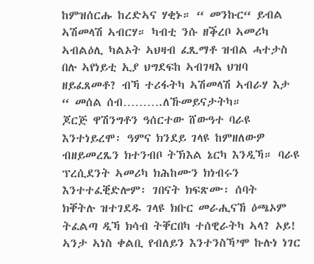ከምዝሰርሑ ከረድኣና ሃቂኑ። “ መንኩር“ ይብል ኣሽመላሽ ኣብርሃ። ካብቲ ንሱ ዘቕረቦ ኣመሪካ ኣብልዕሊ ካልኦት ኣህዛብ ፈጺማቶ ዝብል ሓተታስ በሉ ኣየነይቲ ኢያ ህግደፍከ ኣብገዛእ ህዝባ ዘይፈጸመቶ? ብኻ ተሪፋትካ ኣሽመላሽ ኣብራሃ እታ “ መሰል ሰብ……….ለኹመይናታትካ።
ጆርጅ ዋሽንግቶን ዓሰርተው ሸውዓተ ባራዩ እንተነይረሞ፡ ዓምና ክንደይ ገላዩ ከምዘለውዎ ብዘይመረጼን ክተንብቦ ትኽእል ኔርካ እንዲኻ። ባራዩ ፕረሲደንት ኣመሪካ ክሕከሙን ክነብሩን እንተተፈቒድሎም፡ ገበናት ክፍጽሙ፡ ሰባት
ክቐትሉ ዝተገደዱ ገላዩ ክቡር መራሒናኸ ዕጫኦም ትፈልጣ ዲኻ ክሳብ ትቐርበካ ተሰዊራትካ ኣላ? ኦይ! ኣንታ ኣነስ ቀልቢ የብለይን እንተንስኻ’ሞ ኩሉነ ነገር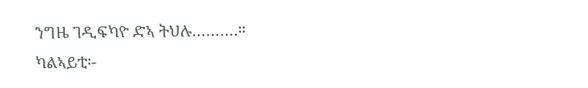ንግዜ ገዲፍካዮ ድኣ ትህሉ……….።
ካልኣይቲ፡-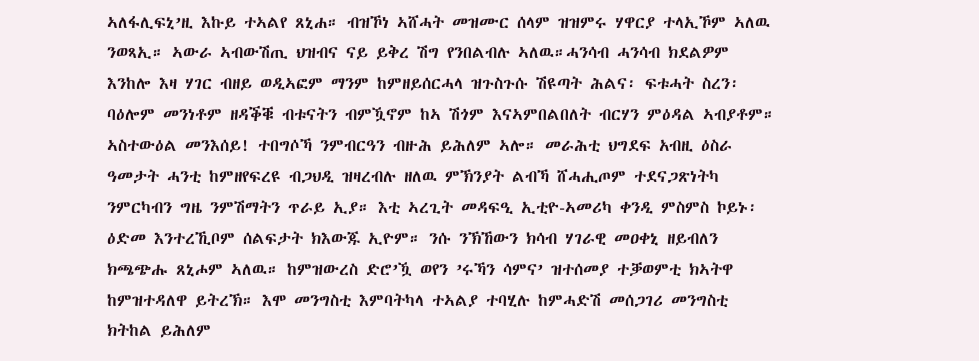ኣለፋሊፍኒ’ዚ እኩይ ተኣልየ ጸኒሐ። ብዝኾነ ኣሸሓት መዝሙር ሰላም ዝዝምሩ ሃዋርያ ተላኢኾም ኣለዉ ንወጻኢ። ኣውራ ኣብውሽጢ ህዝብና ናይ ይቅረ ሽግ የንበልብሉ ኣለዉ።ሓንሳብ ሓንሳብ ክደልዎም እንከሎ እዛ ሃገር ብዘይ ወዲኣፎም ማንም ከምዘይሰርሓላ ዝጉስጉሱ ሽዩጣት ሕልና፡ ፍቱሓት ስረን፡ ባዕሎም መንነቶም ዘዳቕቑ ብቱናትን ብምዃኖም ከኣ ሽጎም እናኣምበልበለት ብርሃን ምዕዳል ኣብያቶም።
ኣስተውዕል መንእሰይ! ተበግሶኻ ንምብርዓን ብዙሕ ይሕለም ኣሎ። መራሕቲ ህግደፍ አብዚ ዕስራ ዓመታት ሓንቲ ከምዘየፍረዩ ብጋህዲ ዝዛረብሉ ዘለዉ ምኽንያት ልብኻ ሸሓሒጦም ተደናጋጽነትካ ንምርካብን ግዜ ንምሽማትን ጥራይ ኢያ። እቲ ኣረጊት መዳፍዒ ኢቲዮ-ኣመሪካ ቀንዲ ምስምስ ኮይኑ፡ ዕድመ እንተረኺቦም ሰልፍታት ክእውጁ ኢዮም። ንሱ ንኽኸውን ክሳብ ሃገራዊ መዐቀኒ ዘይብለን ክጫጭሑ ጸኒሖም ኣለዉ። ከምዝውረስ ድሮ’ዃ ወየን ’ሩኻን ሳምና’ ዝተሰመያ ተቓወምቲ ክኣትዋ ከምዝተዳለዋ ይትረኽ። እሞ መንግስቲ እምባትካላ ተኣልያ ተባሂሉ ከምሓድሽ መሰጋገሪ መንግስቲ ክትከል ይሕለም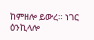ከምዘሎ ይውረ። ነገር ዕንኪላሎ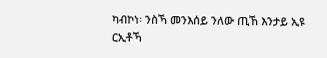ካብኮነ፡ ንስኻ መንእሰይ ንለው ጢኸ እንታይ ኢዩ ርኢቶኻ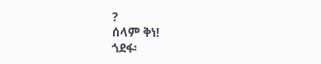?
ሰላም ቅነ!
ጎደፋ፡